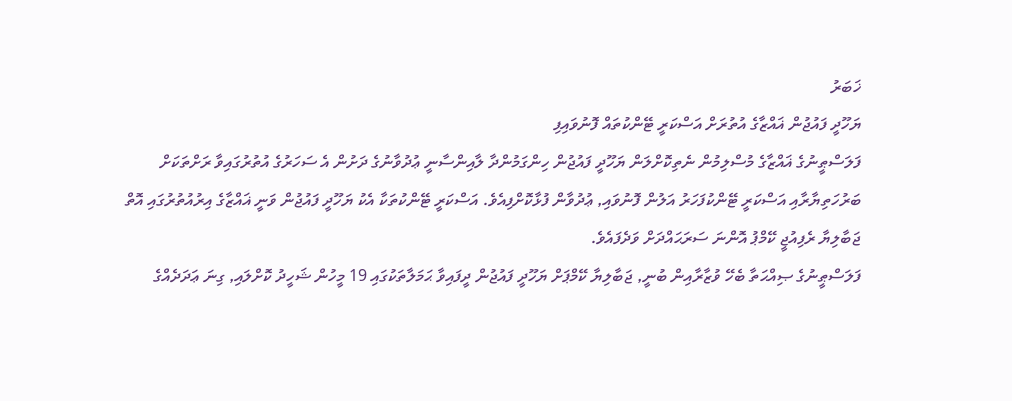ޚަބަރު
ޔަހޫދީ ފައުޖުން ޣައްޒާގެ އުތުރަށް އަސްކަރީ ޓޭންކުތައް ފޮނުވައިފި
ފަލަސްޠީނުގެ ޣައްޒާގެ މުސްލިމުން ނެތިކޮށްލަން ޔަހޫދީ ފައުޖުން ހިންގަމުންދާ ލާއިންސާނީ ޢުދުވާނުގެ ދަށުން އެ ސަހަރުގެ އުތުރުގައިވާ ރަށްތަކަށް ބަރުހަތިޔާރާއި އަސްކަރީ ޓޭންކުފަހަރު އަލުން ފޮނުވައި, ޢުދުވާން ފުޅާކޮށްފިއެވެ. އަސްކަރީ ޓޭންކުތަކާ އެކު ޔަހޫދީ ފައުޖުން ވަނީ ޣައްޒާގެ އިރުއުތުރުގައި އޮތް ޖަބާލިޔާ ރެފިއުޖީ ކޭމްޕު އޮންނަ ސަރަޙައްދަށް ވަދެފައެވެ.
ފަލަސްޠީނުގެ ޞިއްޙަތާ ބެހޭ ވުޒާރާއިން ބުނީ, ޖަބާލިޔާ ކޭމްޕަށް ޔަހޫދީ ފައުޖުން ދީފައިވާ ޙަމަލާތަކުގައި 19 މީހުން ޝަހީދު ކޮށްލައި, ގިނަ ޢަދަދެއްގެ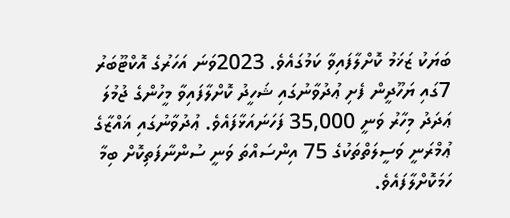ބަޔަކު ޒަޚަމު ކޮށްލާފައިވާ ކަމުގައެވެ. 2023ވަނަ އަހަރުގެ އޮކްޓޫބަރު 7ގައި ޔަހޫދީން ފެށި ޢުދުވާނުގައި ޝަހީދު ކޮށްލާފައިވާ މީހުންގެ ޖުމުލަ ޢަދަދު މިހާރު ވަނީ 35,000 ފަހަނައަޅާފައެވެ. ޢުދުވާނުގައި ޣައްޒާގެ ޢުމްރަނީ ވަސީލަތްތަކުގެ 75 އިންސައްތަ ވަނީ ސުންނާފަތިކޮށް ބިމާ ހަމަކޮށްލާފައެވެ.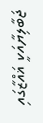ޖަބާލިޔާއަކީ ޣައްޒާގައި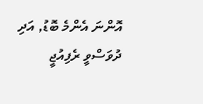އޮންނަ އެންމެ ބޮޑު, އަދި ދުވަސްވީ ރެފިއުޖީ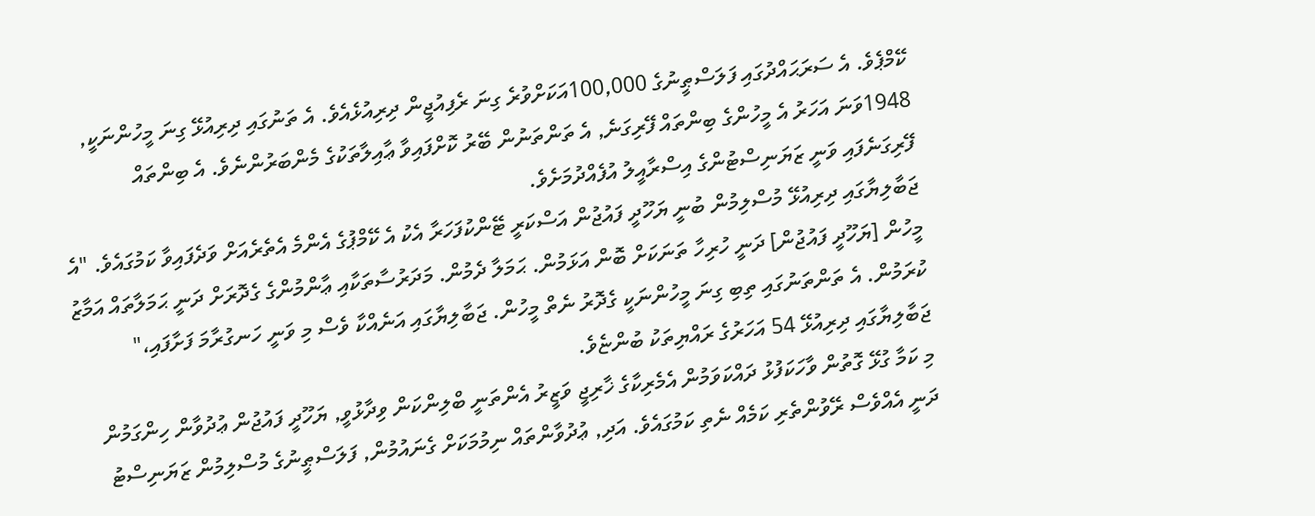ކޭމްޕެވެ. އެ ސަރަޙައްދުގައި ފަލަސްޠީނުގެ 100,000އަކަށްވުރެ ގިނަ ރެފިއުޖީން ދިރިއުޅެއެވެ. އެ ތަނުގައި ދިރިއުޅޭ ގިނަ މީހުންނަކީ, 1948ވަނަ އަހަރު އެ މީހުންގެ ބިންތައް ފޭރިގަނެ, އެ ތަންތަނުން ބޭރު ކޮށްފައިވާ ޢާއިލާތަކުގެ މެންބަރުންނެވެ. އެ ބިންތައް ފޭރިގަނެފައި ވަނީ ޒަޔަނިސްޓުންގެ އިސްރާއީލު އުފެއްދުމަށެވެ.
ޖަބާލިޔާގައި ދިރިއުޅޭ މުސްލިމުން ބުނީ ޔަހޫދީ ފައުޖުން އަސްކަރީ ޓޭންކުފަހަރާ އެކު އެ ކޭމްޕުގެ އެންމެ އެތެރެއަށް ވަދެފައިވާ ކަމުގައެވެ. "އެ މީހުން [ޔަހޫދީ ފައުޖުން] ދަނީ ހުރިހާ ތަނަކަށް ބޮން އަޅަމުން. ޙަމަލާ ދެމުން. މަދަރުސާތަކާއި ޢާންމުންގެ ގެދޮރަށް ދަނީ ޙަމަލާތައް އަމާޒު ކުރަމުން. އެ ތަންތަނުގައި ތިބި ގިނަ މީހުންނަކީ ގެދޮރު ނެތް މީހުން. ޖަބާލިޔާގައި އަނެއްކާ ވެސް މި ވަނީ ހަނގުރާމަ ފަށާފައި،" ޖަބާލިޔާގައި ދިރިއުޅޭ 54 އަހަރުގެ ރައްޔިތަކު ބުންޏެވެ.
މި ކަމާ ގުޅޭ ގޮތުން ވާހަކަފުޅު ދައްކަވަމުން އެމެރިކާގެ ޚާރިޖީ ވަޒީރު އެންތަނީ ބްލިންކަން ވިދާޅުވީ, ޔަހޫދީ ފައުޖުން ޢުދުވާން ހިންގަމުން ދަނީ އެއްވެސް ރޭވުންތެރި ކަމެއް ނެތި ކަމުގައެވެ. އަދި, ޢުދުވާންތައް ނިމުމަކަށް ގެނައުމުން, ފަލަސްޠީނުގެ މުސްލިމުން ޒަޔަނިސްޓު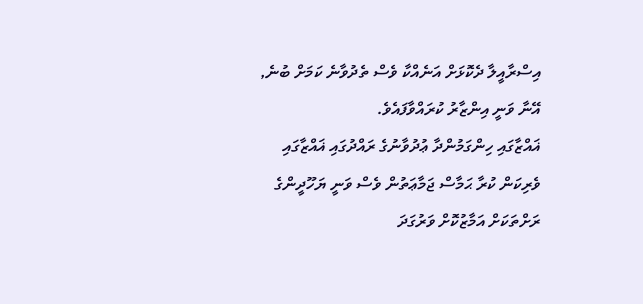އިސްރާއީލާ ދެކޮޅަށް އަނެއްކާ ވެސް ތެދުވާނެ ކަމަށް ބުނެ, އޭނާ ވަނީ އިންޒާރު ކުރައްވާފައެވެ.
ޣައްޒާގައި ހިންގަމުންދާ ޢުދުވާނުގެ ރައްދުގައި ޣައްޒާގައި ވެރިކަން ކުރާ ޙަމާސް ޖަމާޢަތުން ވެސް ވަނީ ޔަހޫދީންގެ ރަށްތަކަށް އަމާޒުކޮށް ވަރުގަދަ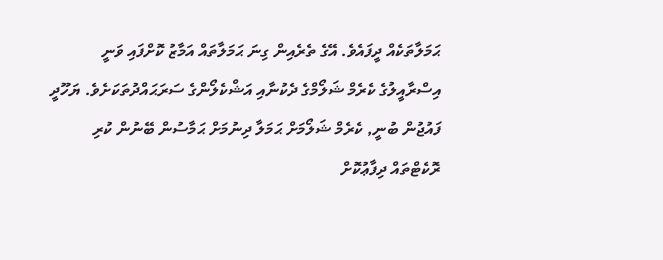ޙަމަލާތަކެއް ދީފައެވެ. އޭގެ ތެރެއިން ގިނަ ޙަމަލާތައް އަމާޒު ކޮށްފައި ވަނީ އިސްރާއީލުގެ ކެރެމް ޝަލޯމްގެ ދެކުނާއި އަޝްކެލޯންގެ ސަރަޙައްދުތަކަށެވެ. ޔަހޫދީ ފައުޖުން ބުނީ, ކެރެމް ޝަލޯމަށް ޙަމަލާ ދިނުމަށް ޙަމާސުން ބޭނުން ކުރި ރޮކެޓްތައް ދިފާޢުކޮށް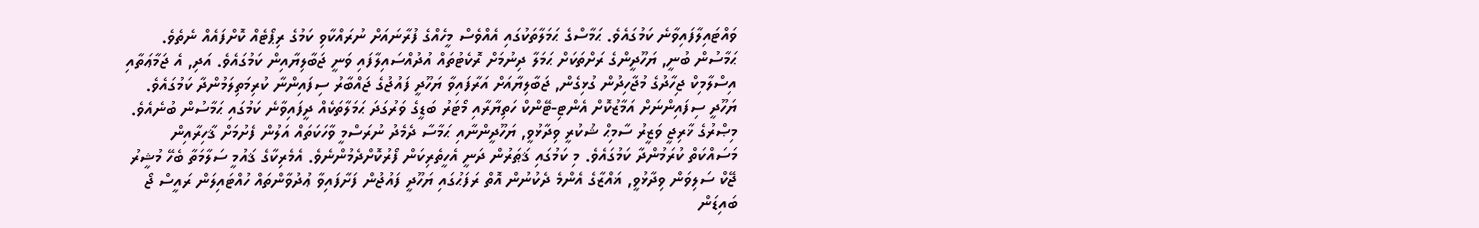ވައްޓައިލާފައިވާނެ ކަމުގައެވެ. ޙަމާސްގެ ޙަމަލާތަކުގައި އެއްވެސް މީހެއްގެ ފުރާނައަށް ނުރައްކާވި ކަމުގެ ރިޕޯޓެއް ކޮށްފައެއް ނެތެވެ.
ޙަމާސުން ބުނީ, ޔަހޫދީންގެ ރަށްތަކަށް ޙަމަލާ ދިނުމަށް ރޮކެޓުތައް އުދުއްސައިލާފައި ވަނީ ޖަބާލިޔާއިން ކަމުގައެވެ. އަދި, އެ ޖަމާޢަތާއި އިސްލާމިކް ޖިހާދުގެ މުޖާހިދުން ގުޅިގެން, ޖަބާލިޔާއަށް އަރާފައިވާ ޔަހޫދީ ފައުޖުގެ ޖައްބާރު ސިފައިންނާ ކުރިމަތިލަމުންދާ ކަމުގައެވެ. ޔަހޫދީ ސިފައިންނަށް އަމާޒުކޮށް އެންޓި-ޓޭންކް ހަތިޔާރާއި މޯޓަރު ބަޑީގެ ވަރުގަދަ ޙަމަލާތަކެއް ދީފައިވާނެ ކަމުގައި ޙަމާސުން ބުނެއެވެ.
މިޞްރުގެ ޚާރިޖީ ވަޒީރު ސާމިޙް ޝުކުރީ ވިދާޅުވީ, ޔަހޫދީންނާއި ޙަމާސާ ދެމެދު ނުރަސްމީ ވާހަކަތައް އަލުން ފެށުމަށް ޤާހިރާއިން މަސައްކަތް ކުރަމުންދާ ކަމުގައެވެ. މި ކަމުގައި ޤަޠަރުން ދަނީ އެހީތެރިކަން ފޯރުކޮށްދެމުންނެވެ. އެމެރިކާގެ ޤައުމީ ސަލާމަތާ ބެހޭ މުޝީރު ޖޭކް ސަލިވަން ވިދާޅުވީ, ޣައްޒާގެ އެންމެ ދެކުނުން އޮތް ރަފަޙުގައި ޔަހޫދީ ފައުޖުން ފަށާފައިވާ ޢުދުވާންތައް ހުއްޓައިލަން ރައީސް ޖޯ ބައިޑަން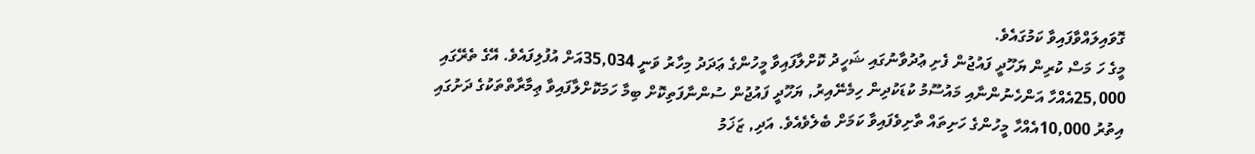ގޮވައިލައްވާފައިވާ ކަމުގައެވެ.
މީގެ ހަ މަސް ކުރިން ޔަހޫދީ ފައުޖުން ފެށި ޢުދުވާނުގައި ޝަހީދު ކޮށްލާފައިވާ މީހުންގެ ޢަދަދު މިހާރު ވަނީ 35,034އަށް އުފުލިފައެވެ. އޭގެ ތެރޭގައި 25,000އެއްހާ އަންހެނުންނާއި މައުސޫމު ކުޑަކުދިން ހިމެނޭއިރު, ޔަހޫދީ ފައުޖުން ސުންނާފަތިކޮށް ބިމާ ހަމަކޮށްލާފައިވާ ޢިމާރާތްތަކުގެ ދަށުގައި އިތުރު 10,000އެއްހާ މީހުންގެ ހަށިތައް ތާށިވެފައިވާ ކަމަށް ބެލެވެއެވެ. އަދި, ޒަޚަމު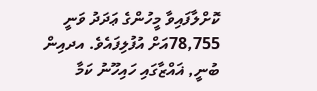ކޮށްލާފައިވާ މީހުންގެ ޢަދަދު ވަނީ 78,755އަށް އުފުލިފައެވެ. އދއިން ބުނީ, ޣައްޒާގައި ހައިހޫނު ކަމާ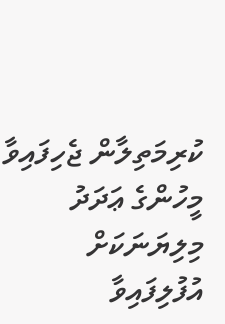ކުރިމަތިލާން ޖެހިފައިވާ މީހުންގެ ޢަދަދު މިލިޔަނަކަށް އުފުލިފައިވާ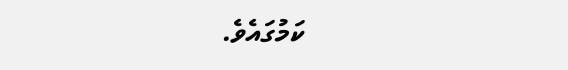ކަމުގައެވެ.